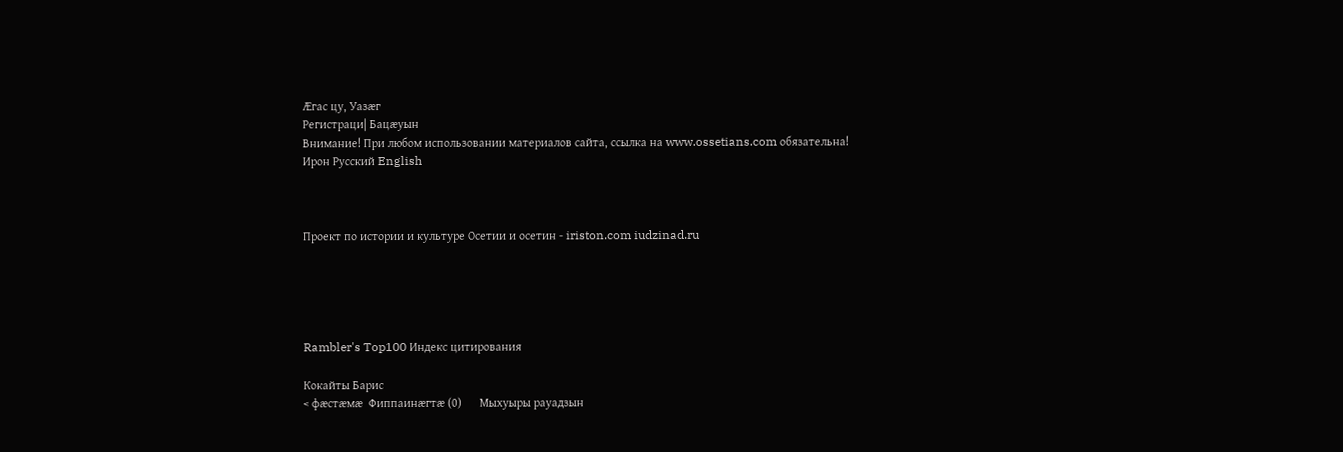Æгас цу, Уазæг
Регистраци| Бацæуын
Внимание! При любом использовании материалов сайта, ссылка на www.ossetians.com обязательна!
Ирон Русский English



Проект по истории и культуре Осетии и осетин - iriston.com iudzinad.ru





Rambler's Top100 Индекс цитирования

Кокайты Барис
< фæстæмæ  Фиппаинæгтæ (0)      Мыхуыры рауадзын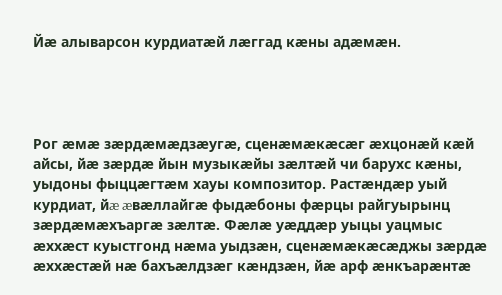Йæ алыварсон курдиатæй лæггад кæны адæмæн.




Рог æмæ зæрдæмæдзæугæ, сценæмæкæсæг æхцонæй кæй айсы, йæ зæрдæ йын музыкæйы зæлтæй чи барухс кæны, уыдоны фыццæгтæм хауы композитор. Растæндæр уый курдиат, йæ æвæллайгæ фыдæбоны фæрцы райгуырынц зæрдæмæхъаргæ зæлтæ. Фæлæ уæддæр уыцы уацмыс æххæст куыстгонд нæма уыдзæн, сценæмæкæсæджы зæрдæ æххæстæй нæ бахъæлдзæг кæндзæн, йæ арф æнкъарæнтæ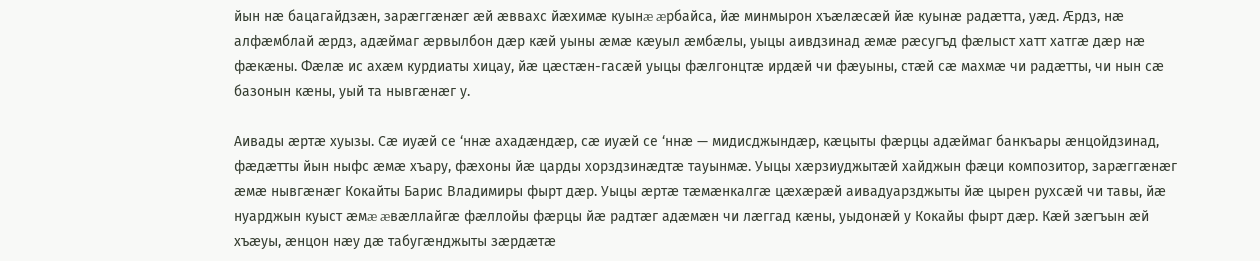йын нæ бацагайдзæн, зарæггæнæг æй æввахс йæхимæ куынæ æрбайса, йæ минмырон хъæлæсæй йæ куынæ радæтта, уæд. Æрдз, нæ алфæмблай æрдз, адæймаг æрвылбон дæр кæй уыны æмæ кæуыл æмбæлы, уыцы аивдзинад æмæ рæсугъд фæлыст хатт хатгæ дæр нæ фæкæны. Фæлæ ис ахæм курдиаты хицау, йæ цæстæн-гасæй уыцы фæлгонцтæ ирдæй чи фæуыны, стæй сæ махмæ чи радæтты, чи нын сæ базонын кæны, уый та нывгæнæг у.

Аивады æртæ хуызы. Сæ иуæй се ‘ннæ ахадæндæр, сæ иуæй се ‘ннæ — мидисджындæр, кæцыты фæрцы адæймаг банкъары æнцойдзинад, фæдæтты йын ныфс æмæ хъару, фæхоны йæ царды хорздзинæдтæ тауынмæ. Уыцы хæрзиуджытæй хайджын фæци композитор, зарæггæнæг æмæ нывгæнæг Кокайты Барис Владимиры фырт дæр. Уыцы æртæ тæмæнкалгæ цæхæрæй аивадуарзджыты йæ цырен рухсæй чи тавы, йæ нуарджын куыст æмæ æвæллайгæ фæллойы фæрцы йæ радтæг адæмæн чи лæггад кæны, уыдонæй у Кокайы фырт дæр. Кæй зæгъын æй хъæуы, æнцон нæу дæ табугæнджыты зæрдæтæ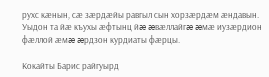рухс кæнын, сæ зæрдæйы равгыл сын хорзæрдæм æндавын. Уыдон та йæ къухы æфтынц йæ æвæллайгæ æмæ иузæрдион фæллой æмæ æрдзон курдиаты фæрцы.

Кокайты Барис райгуырд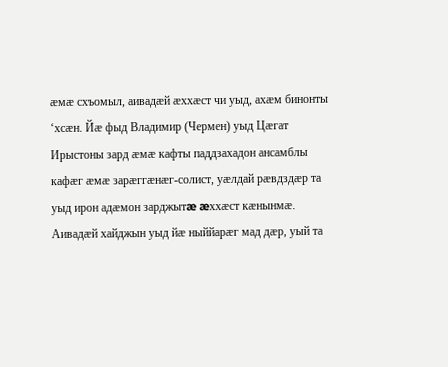æмæ схъомыл, аивадæй æххæст чи уыд, ахæм бинонты ‘хсæн. Йæ фыд Владимир (Чермен) уыд Цæгат Ирыстоны зард æмæ кафты паддзахадон ансамблы кафæг æмæ зарæггæнæг-солист, уæлдай рæвдздæр та уыд ирон адæмон зарджытæ æххæст кæнынмæ. Аивадæй хайджын уыд йæ ныййарæг мад дæр, уый та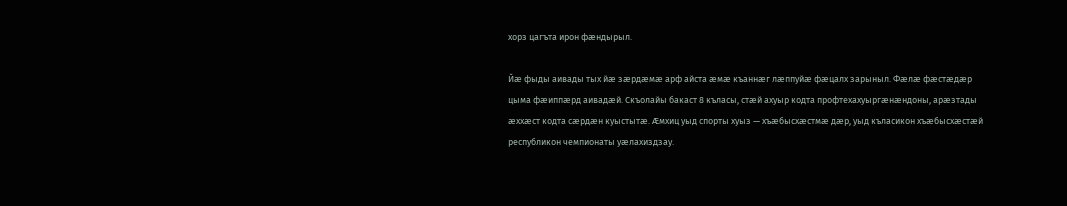хорз цагъта ирон фæндырыл.

Йæ фыды аивады тых йæ зæрдæмæ арф айста æмæ къаннæг лæппуйæ фæцалх зарыныл. Фæлæ фæстæдæр цыма фæиппæрд аивадæй. Скъолайы бакаст 8 къласы, стæй ахуыр кодта профтехахуыргæнæндоны, арæзтады æххæст кодта сæрдæн куыстытæ. Æмхиц уыд спорты хуыз — хъæбысхæстмæ дæр, уыд къласикон хъæбысхæстæй республикон чемпионаты уæлахиздзау.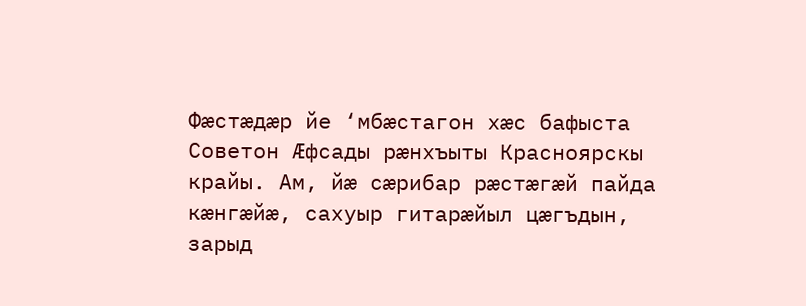Фæстæдæр йе ‘мбæстагон хæс бафыста Советон Æфсады рæнхъыты Красноярскы крайы. Ам, йæ сæрибар рæстæгæй пайда кæнгæйæ, сахуыр гитарæйыл цæгъдын, зарыд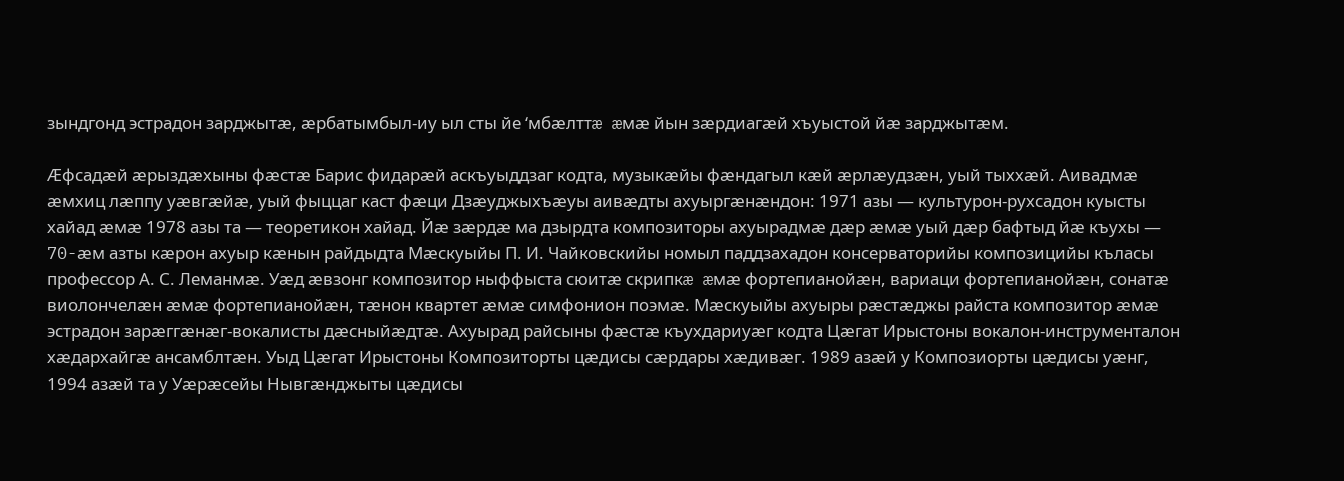зындгонд эстрадон зарджытæ, æрбатымбыл-иу ыл сты йе ‘мбæлттæ æмæ йын зæрдиагæй хъуыстой йæ зарджытæм.

Æфсадæй æрыздæхыны фæстæ Барис фидарæй аскъуыддзаг кодта, музыкæйы фæндагыл кæй æрлæудзæн, уый тыххæй. Аивадмæ æмхиц лæппу уæвгæйæ, уый фыццаг каст фæци Дзæуджыхъæуы аивæдты ахуыргæнæндон: 1971 азы — культурон-рухсадон куысты хайад æмæ 1978 азы та — теоретикон хайад. Йæ зæрдæ ма дзырдта композиторы ахуырадмæ дæр æмæ уый дæр бафтыд йæ къухы — 70-æм азты кæрон ахуыр кæнын райдыдта Мæскуыйы П. И. Чайковскийы номыл паддзахадон консерваторийы композицийы къласы профессор А. С. Леманмæ. Уæд æвзонг композитор ныффыста сюитæ скрипкæ æмæ фортепианойæн, вариаци фортепианойæн, сонатæ виолончелæн æмæ фортепианойæн, тæнон квартет æмæ симфонион поэмæ. Мæскуыйы ахуыры рæстæджы райста композитор æмæ эстрадон зарæггæнæг-вокалисты дæсныйæдтæ. Ахуырад райсыны фæстæ къухдариуæг кодта Цæгат Ирыстоны вокалон-инструменталон хæдархайгæ ансамблтæн. Уыд Цæгат Ирыстоны Композиторты цæдисы сæрдары хæдивæг. 1989 азæй у Композиорты цæдисы уæнг, 1994 азæй та у Уæрæсейы Нывгæнджыты цæдисы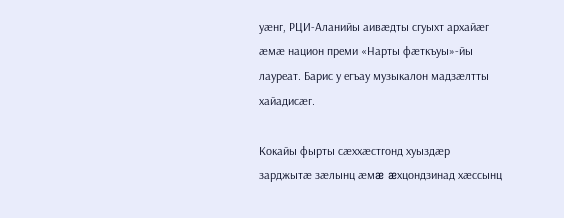уæнг, РЦИ-Аланийы аивæдты сгуыхт архайæг æмæ национ преми «Нарты фæткъуы»-йы лауреат. Барис у егъау музыкалон мадзæлтты хайадисæг.

Кокайы фырты сæххæстгонд хуыздæр зарджытæ зæлынц æмæ æхцондзинад хæссынц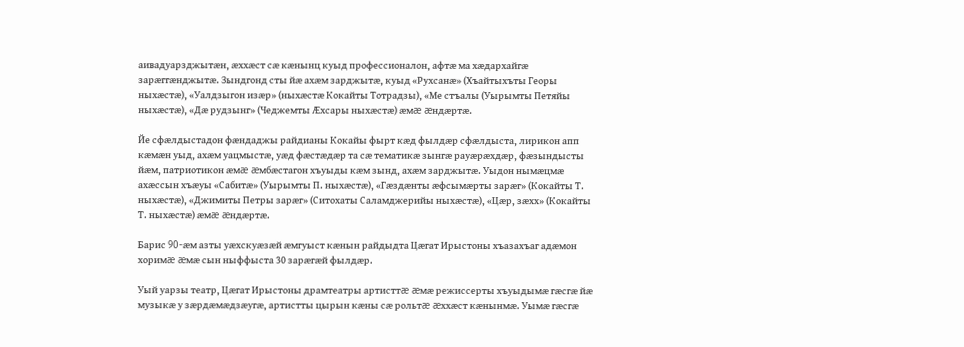аивадуарзджытæн, æххæст сæ кæнынц куыд профессионалон, афтæ ма хæдархайгæ зарæггæнджытæ. Зындгонд сты йæ ахæм зарджытæ, куыд «Рухсанæ» (Хъайтыхъты Георы ныхæстæ), «Уалдзыгон изæр» (ныхæстæ Кокайты Тотрадзы), «Ме стъалы (Уырымты Петяйы ныхæстæ), «Дæ рудзынг» (Чеджемты Æхсары ныхæстæ) æмæ æндæртæ.

Йе сфæлдыстадон фæндаджы райдианы Кокайы фырт кæд фылдæр сфæлдыста, лирикон апп кæмæн уыд, ахæм уацмыстæ, уæд фæстæдæр та сæ тематикæ зынгæ рауæрæхдæр, фæзындысты йæм, патриотикон æмæ æмбæстагон хъуыды кæм зынд, ахæм зарджытæ. Уыдон нымæцмæ ахæссын хъæуы «Сабитæ» (Уырымты П. ныхæстæ), «Гæздæнты æфсымæрты зарæг» (Кокайты Т. ныхæстæ), «Джимиты Петры зарæг» (Ситохаты Саламджерийы ныхæстæ), «Цæр, зæхх» (Кокайты Т. ныхæстæ) æмæ æндæртæ.

Барис 90-æм азты уæхскуæзæй æмгуыст кæнын райдыдта Цæгат Ирыстоны хъазахъаг адæмон хоримæ æмæ сын ныффыста 30 зарæгæй фылдæр.

Уый уарзы театр, Цæгат Ирыстоны драмтеатры артисттæ æмæ режиссерты хъуыдымæ гæсгæ йæ музыкæ у зæрдæмæдзæугæ, артистты цырын кæны сæ рольтæ æххæст кæнынмæ. Уымæ гæсгæ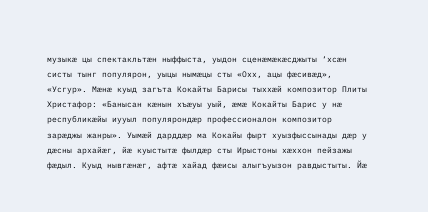музыкæ цы спектакльтæн ныффыста, уыдон сценæмæкæсджыты ‘хсæн систы тынг популярон, уыцы нымæцы сты «Охх, ацы фæсивæд», «Усгур». Мæнæ куыд загъта Кокайты Барисы тыххæй композитор Плиты Христафор: «Банысан кæнын хъæуы уый, æмæ Кокайты Барис у нæ республикæйы иууыл популярондæр профессионалон композитор зарæджы жанры». Уымæй дарддæр ма Кокайы фырт хуызфыссынады дæр у дæсны архайæг, йæ куыстытæ фылдæр сты Ирыстоны хæххон пейзажы фæдыл. Куыд нывгæнæг, афтæ хайад фæисы алыгъуызон равдыстыты. Йæ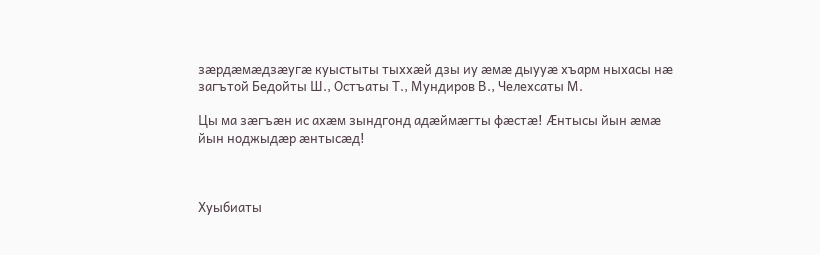зæрдæмæдзæугæ куыстыты тыххæй дзы иу æмæ дыууæ хъарм ныхасы нæ загътой Бедойты Ш., Остъаты Т., Мундиров В., Челехсаты М.

Цы ма зæгъæн ис ахæм зындгонд адæймæгты фæстæ! Æнтысы йын æмæ йын ноджыдæр æнтысæд!



Хуыбиаты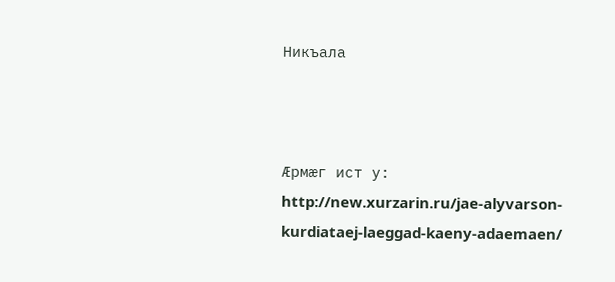Никъала



Æрмæг ист у: http://new.xurzarin.ru/jae-alyvarson-kurdiataej-laeggad-kaeny-adaemaen/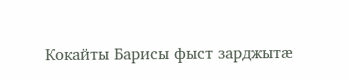Кокайты Барисы фыст зарджытæ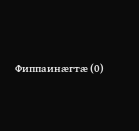Фиппаинæгтæ (0)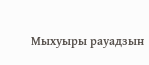Мыхуыры рауадзын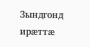Зындгонд ирæттæ